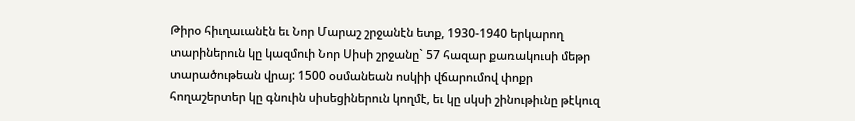Թիրօ հիւղաւանէն եւ Նոր Մարաշ շրջանէն ետք, 1930-1940 երկարող տարիներուն կը կազմուի Նոր Սիսի շրջանը` 57 հազար քառակուսի մեթր տարածութեան վրայ: 1500 օսմանեան ոսկիի վճարումով փոքր հողաշերտեր կը գնուին սիսեցիներուն կողմէ, եւ կը սկսի շինութիւնը թէկուզ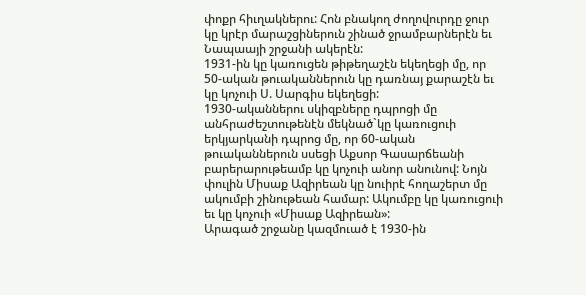փոքր հիւղակներու: Հոն բնակող ժողովուրդը ջուր կը կրէր մարաշցիներուն շինած ջրամբարներէն եւ Նապաայի շրջանի ակերէն:
1931-ին կը կառուցեն թիթեղաշէն եկեղեցի մը, որ 50-ական թուականներուն կը դառնայ քարաշէն եւ կը կոչուի Ս. Սարգիս եկեղեցի:
1930-ականներու սկիզբները դպրոցի մը անհրաժեշտութենէն մեկնած`կը կառուցուի երկյարկանի դպրոց մը, որ 60-ական թուականներուն սսեցի Աքսոր Գասարճեանի բարերարութեամբ կը կոչուի անոր անունով: Նոյն փուլին Միսաք Ազիրեան կը նուիրէ հողաշերտ մը ակումբի շինութեան համար: Ակումբը կը կառուցուի եւ կը կոչուի «Միսաք Ազիրեան»:
Արագած շրջանը կազմուած է 1930-ին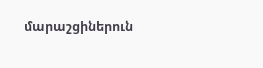մարաշցիներուն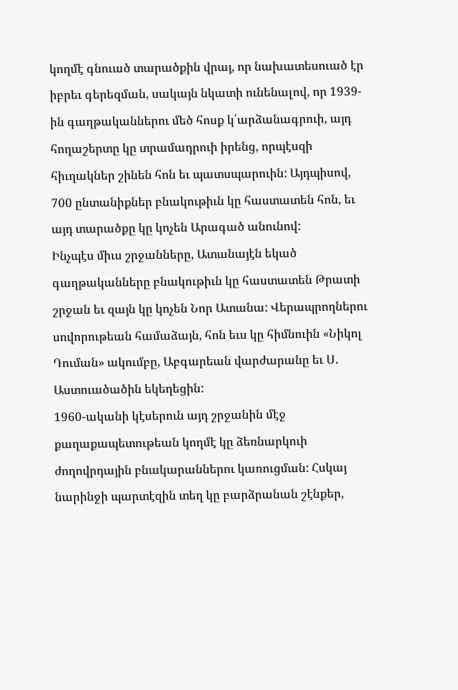կողմէ գնուած տարածքին վրայ, որ նախատեսուած էր իբրեւ գերեզման, սակայն նկատի ունենալով, որ 1939-ին գաղթականներու մեծ հոսք կ՛արձանագրուի, այդ հողաշերտը կը տրամադրուի իրենց, որպէսզի հիւղակներ շինեն հոն եւ պատսպարուին: Այդպիսով, 700 ընտանիքներ բնակութիւն կը հաստատեն հոն, եւ այդ տարածքը կը կոչեն Արագած անունով:
Ինչպէս միւս շրջանները, Ատանայէն եկած գաղթականները բնակութիւն կը հաստատեն Թրատի շրջան եւ զայն կը կոչեն Նոր Ատանա: Վերապրողներու սովորութեան համաձայն, հոն եւս կը հիմնուին «Նիկոլ Դուման» ակումբը, Աբգարեան վարժարանը եւ Ս. Աստուածածին եկեղեցին:
1960-ականի կէսերուն այդ շրջանին մէջ քաղաքապետութեան կողմէ կը ձեռնարկուի ժողովրդային բնակարաններու կառուցման: Հսկայ նարինջի պարտէզին տեղ կը բարձրանան շէնքեր,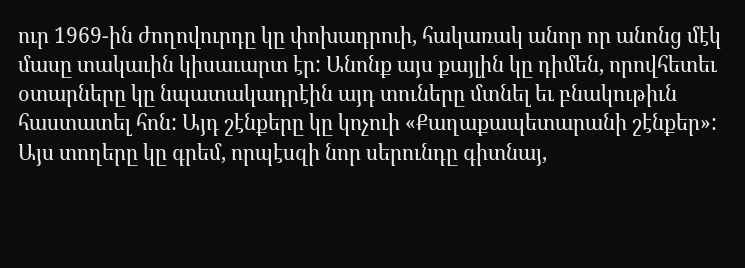ուր 1969-ին ժողովուրդը կը փոխադրուի, հակառակ անոր որ անոնց մէկ մասը տակաւին կիսաւարտ էր: Անոնք այս քայլին կը դիմեն, որովհետեւ օտարները կը նպատակադրէին այդ տուները մտնել եւ բնակութիւն հաստատել հոն: Այդ շէնքերը կը կոչուի «Քաղաքապետարանի շէնքեր»:
Այս տողերը կը գրեմ, որպէսզի նոր սերունդը գիտնայ,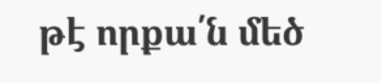թէ որքա՛ն մեծ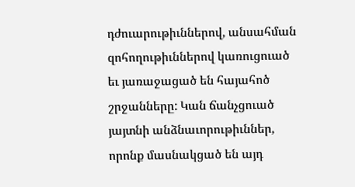դժուարութիւններով, անսահման զոհողութիւններով կառուցուած եւ յառաջացած են հայահոծ շրջանները: Կան ճանչցուած յայտնի անձնաւորութիւններ, որոնք մասնակցած են այդ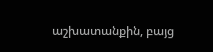աշխատանքին, բայց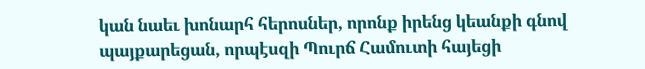կան նաեւ խոնարհ հերոսներ, որոնք իրենց կեանքի գնով պայքարեցան, որպէսզի Պուրճ Համուտի հայեցի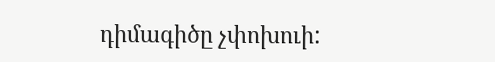դիմագիծը չփոխուի: